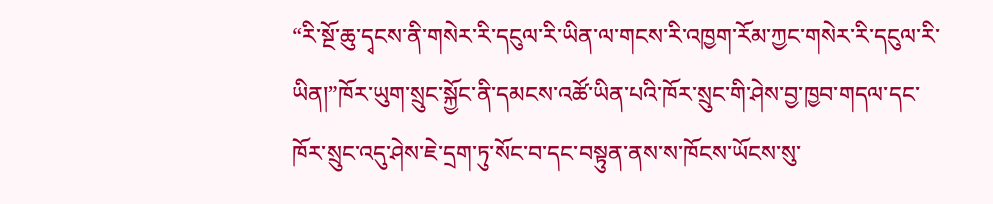“རི་སྔོ་ཆུ་དྭངས་ནི་གསེར་རི་དངུལ་རི་ཡིན་ལ་གངས་རི་འཁྱག་རོམ་ཀྱང་གསེར་རི་དངུལ་རི་ཡིན།”ཁོར་ཡུག་སྲུང་སྐྱོང་ནི་དམངས་འཚོ་ཡིན་པའི་ཁོར་སྲུང་གི་ཤེས་བྱ་ཁྱབ་གདལ་དང་ཁོར་སྲུང་འདུ་ཤེས་ཇེ་དྲག་ཏུ་སོང་བ་དང་བསྟུན་ནས་ས་ཁོངས་ཡོངས་སུ་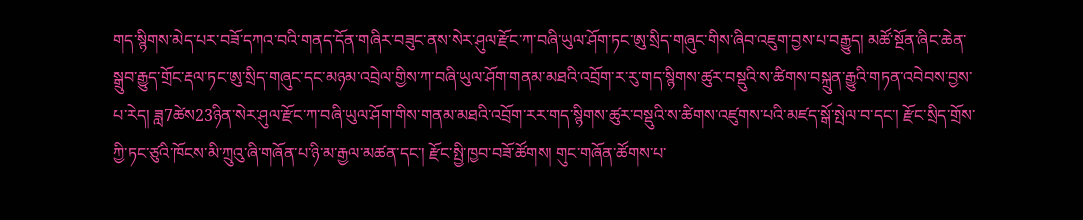གད་སྙིགས་མེད་པར་བཟོ་དཀའ་བའི་གནད་དོན་གཞིར་བཟུང་ནས་སེར་ཤུལ་རྫོང་ཀ་བཞི་ཡུལ་ཤོག་ཏང་ཨུ་སྲིད་གཞུང་གིས་ཞིབ་འཇུག་བྱས་པ་བརྒྱུད། མཚོ་སྔོན་ཞིང་ཆེན་སྒྲུབ་རྒྱུད་གྲོང་རྡལ་ཏང་ཨུ་སྲིད་གཞུང་དང་མཉམ་འབྲེལ་གྱིས་ཀ་བཞི་ཡུལ་ཤོག་གནམ་མཐའི་འབྲོག་ར་རུ་གད་སྙིགས་ཚུར་བསྡུའི་ས་ཚིགས་བསྐྲུན་རྒྱུའི་གཏན་འབེབས་བྱས་པ་རེད། ཟླ7ཚེས23ཉིན་སེར་ཤུལ་རྫོང་ཀ་བཞི་ཡུལ་ཤོག་གིས་གནམ་མཐའི་འབྲོག་རར་གད་སྙིགས་ཚུར་བསྡུའི་ས་ཚིགས་འཛུགས་པའི་མཛད་སྒོ་སྤེལ་བ་དང་། རྫོང་སྲིད་གྲོས་ཀྱི་ཏང་ཙུའི་ཁོངས་མི་ཀྲུའུ་ཞི་གཞོན་པ་ཉི་མ་རྒྱལ་མཚན་དང་། རྫོང་སྤྱི་ཁྱབ་བཟོ་ཚོགས། གུང་གཞོན་ཚོགས་པ་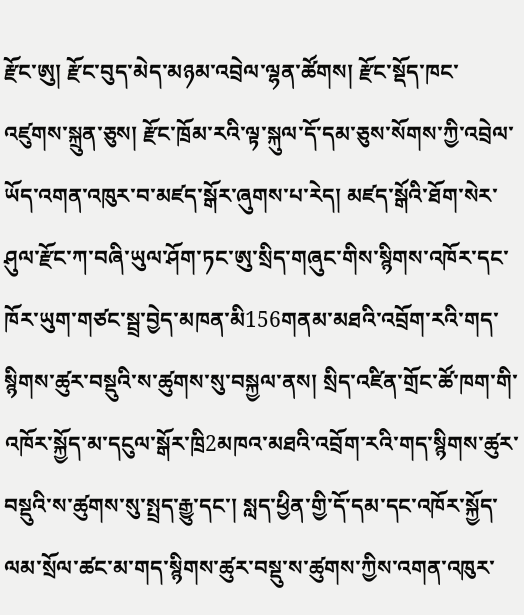རྫོང་ཨུ། རྫོང་བུད་མེད་མཉམ་འབྲེལ་ལྷན་ཚོགས། རྫོང་སྡོད་ཁང་འཛུགས་སྐྲུན་ཅུས། རྫོང་ཁྲོམ་རའི་ལྟ་སྐུལ་དོ་དམ་ཅུས་སོགས་ཀྱི་འབྲེལ་ཡོད་འགན་འཁུར་བ་མཛད་སྒོར་ཞུགས་པ་རེད། མཛད་སྒོའི་ཐོག་སེར་ཤུལ་རྫོང་ཀ་བཞི་ཡུལ་ཤོག་ཏང་ཨུ་སྲིད་གཞུང་གིས་སྙིགས་འཁོར་དང་ཁོར་ཡུག་གཙང་སྦྲ་བྱེད་མཁན་མི156གནམ་མཐའི་འབྲོག་རའི་གད་སྙིགས་ཚུར་བསྡུའི་ས་ཚུགས་སུ་བསྐྱལ་ནས། སྲིད་འཛིན་གྲོང་ཚོ་ཁག་གི་འཁོར་སྐྱོད་མ་དངུལ་སྒོར་ཁྲི2མཁའ་མཐའི་འབྲོག་རའི་གད་སྙིགས་ཚུར་བསྡུའི་ས་ཚུགས་སུ་སྤྲད་རྒྱུ་དང་། སླད་ཕྱིན་གྱི་དོ་དམ་དང་འཁོར་སྐྱོད་ལམ་སྲོལ་ཚང་མ་གད་སྙིགས་ཚུར་བསྡུ་ས་ཚུགས་ཀྱིས་འགན་འཁུར་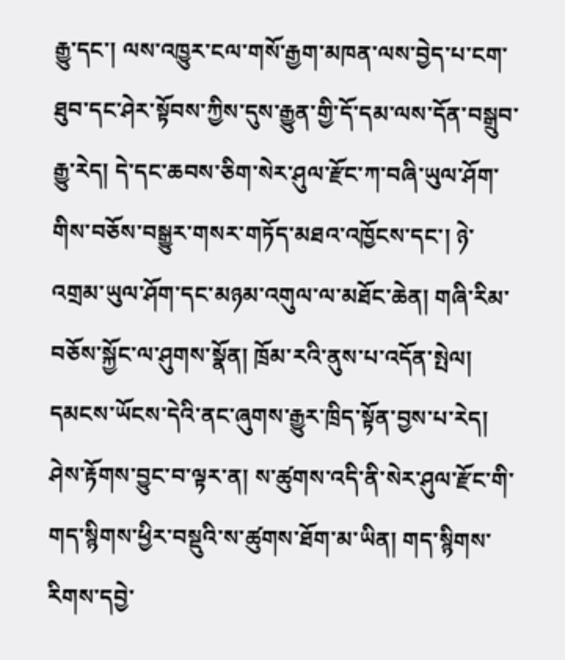རྒྱུ་དང་། ལས་འཁྱུར་ངལ་གསོ་རྒྱག་མཁན་ལས་བྱེད་པ་ངག་ཐུབ་དང་ཤེར་སྟོབས་ཀྱིས་དུས་རྒྱུན་གྱི་དོ་དམ་ལས་དོན་བསྒྲུབ་རྒྱུ་རེད། དེ་དང་ཆབས་ཅིག་སེར་ཤུལ་རྫོང་ཀ་བཞི་ཡུལ་ཤོག་གིས་བཅོས་བསྒྱུར་གསར་གཏོད་མཐའ་འཁྱོངས་དང་། ཉེ་འགྲམ་ཡུལ་ཤོག་དང་མཉམ་འགུལ་ལ་མཐོང་ཆེན། གཞི་རིམ་བཅོས་སྐྱོང་ལ་ཤུགས་སྣོན། ཁྲོམ་རའི་ནུས་པ་འདོན་སྤེལ། དམངས་ཡོངས་དེའི་ནང་ཞུགས་རྒྱུར་ཁྲིད་སྟོན་བྱས་པ་རེད།
ཤེས་རྟོགས་བྱུང་བ་ལྟར་ན། ས་ཚུགས་འདི་ནི་སེར་ཤུལ་རྫོང་གི་གད་སྙིགས་ཕྱིར་བསྡུའི་ས་ཚུགས་ཐོག་མ་ཡིན། གད་སྙིགས་རིགས་དབྱེ་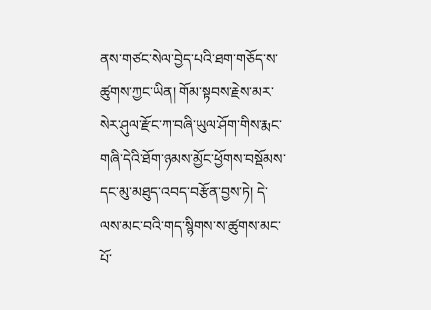ནས་གཙང་སེལ་བྱེད་པའི་ཐག་གཅོད་ས་ཚུགས་ཀྱང་ཡིན། གོམ་སྟབས་རྗེས་མར་སེར་ཤུལ་རྫོང་ཀ་བཞི་ཡུལ་ཤོག་གིས་རྨང་གཞི་དེའི་ཐོག་ཉམས་མྱོང་ཕྱོགས་བསྡོམས་དང་མུ་མཐུད་འབད་བརྩོན་བྱས་ཏེ། དེ་ལས་མང་བའི་གད་སྙིགས་ས་ཚུགས་མང་པོ་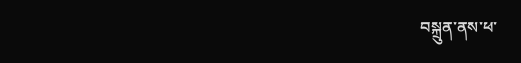བསྐྲུན་ནས་ཕ་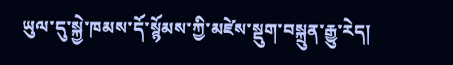ཡུལ་དུ་སྐྱེ་ཁམས་དོ་སྙོམས་ཀྱི་མཛེས་སྡུག་བསྐྲུན་རྒྱུ་རེད།